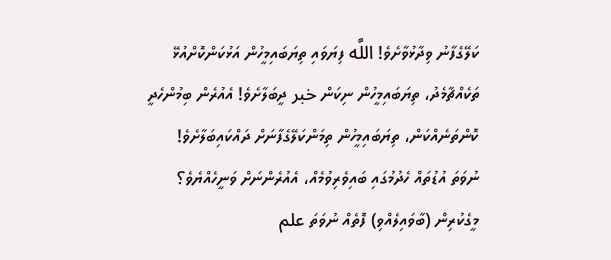ކަލޭގެފާނު ވިދާޅުވާށެވެ! اللَّه ފިޔަވައި ތިޔަބައިމީހުން އަޅުކަންކޮށްއުޅޭ ތަކެއްޗާމެދު، ތިޔަބައިމީހުން ނިކަން خبر ދީބަލާށެވެ! އެއުރެން ބިމުންހެދީ ކޮންތަނެއްކަން، ތިޔަބައިމީހުން ތިމަންކަލޭގެފާނަށް ދައްކައިބަލާށެވެ! ނުވަތަ އުޑުތައް ހެދުމުގައި ބައިވެރިވުމެއް، އެއުރެންނަށް ވަނީހެއްޔެވެ؟ މީގެކުރިން (ބާވައިލެއްވި) ފޮތެއް ނުވަތަ علم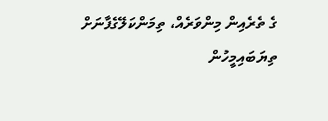ގެ ތެރެއިން މިންވަރެއް، ތިމަންކަލޭގެފާނަށް ތިޔަބައިމީހުން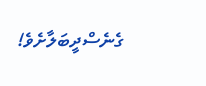ގެނެސްދީބަލާށެވެ!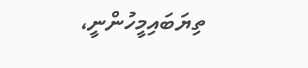ތިޔަބައިމީހުންނީ،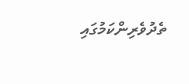ތެދުވެރިންކަމުގައި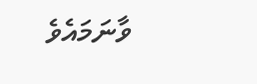ވާނަމައެވެ